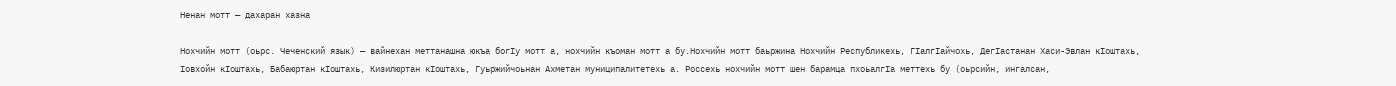Ненан мотт — дахаран хазна

Нохчийн мотт (оьрс. Чеченский язык) — вайнехан меттанашна юкъа богIу мотт а, нохчийн къоман мотт а бу.Нохчийн мотт баьржина Нохчийн Республикехь, ГIалгIайчохь, ДегIастанан Хаси-Эвлан кIоштахь, Iовхойн кIоштахь, Бабаюртан кIоштахь, Кизилюртан кIоштахь, Гуьржийчоьнан Ахметан муниципалитетехь а. Россехь нохчийн мотт шен барамца пхоьалгIа меттехь бу (оьрсийн, ингалсан,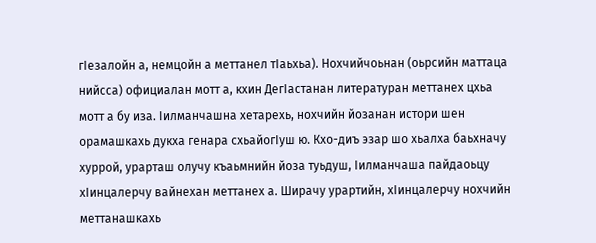гIезалойн а, немцойн а меттанел тIаьхьа). Нохчийчоьнан (оьрсийн маттаца нийсса) официалан мотт а, кхин ДегIастанан литературан меттанех цхьа мотт а бу иза. Iилманчашна хетарехь, нохчийн йозанан истори шен орамашкахь дукха генара схьайогIуш ю. Кхо-диъ эзар шо хьалха баьхначу хуррой, урарташ олучу къаьмнийн йоза туьдуш, Iилманчаша пайдаоьцу хIинцалерчу вайнехан меттанех а. Ширачу урартийн, хIинцалерчу нохчийн меттанашкахь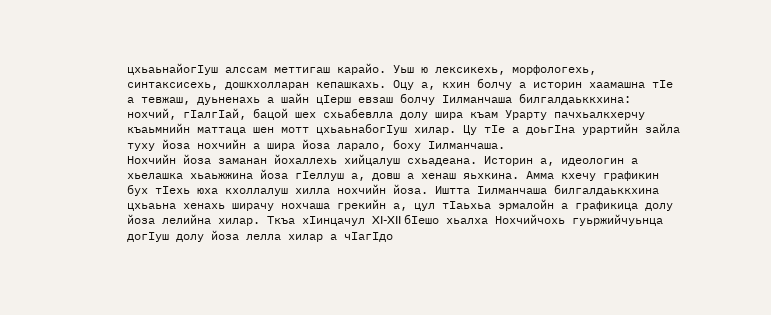цхьаьнайогIуш алссам меттигаш карайо. Уьш ю лексикехь, морфологехь, синтаксисехь, дошкхолларан кепашкахь. Оцу а, кхин болчу а историн хаамашна тIе а тевжаш, дуьненахь а шайн цIерш евзаш болчу Iилманчаша билгалдаьккхина: нохчий, гIалгIай, бацой шех схьабевлла долу шира къам Урарту пачхьалкхерчу къаьмнийн маттаца шен мотт цхьаьнабогIуш хилар. Цу тIе а доьгIна урартийн зайла туху йоза нохчийн а шира йоза ларало, боху Iилманчаша.
Нохчийн йоза заманан йохаллехь хийцалуш схьадеана. Историн а, идеологин а хьелашка хьаьжжина йоза гIеллуш а, довш а хенаш яьхкина. Амма кхечу графикин бух тIехь юха кхоллалуш хилла нохчийн йоза. Иштта Iилманчаша билгалдаьккхина цхьаьна хенахь ширачу нохчаша грекийн а, цул тIаьхьа эрмалойн а графикица долу йоза лелийна хилар. Ткъа хIинцачул XI-XII бIешо хьалха Нохчийчохь гуьржийчуьнца догIуш долу йоза лелла хилар а чIагIдо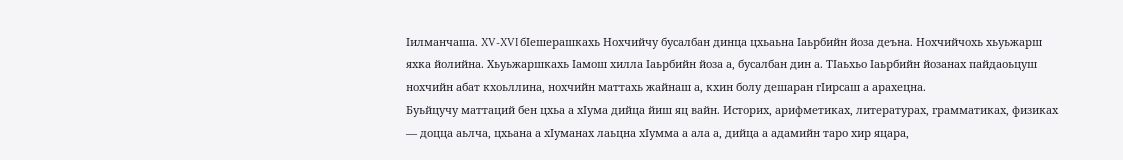Iилманчаша. XV-XVI бIешерашкахь Нохчийчу бусалбан динца цхьаьна Iаьрбийн йоза деъна. Нохчийчохь хьуьжарш яхка йолийна. Хьуьжаршкахь Iамош хилла Iаьрбийн йоза а, бусалбан дин а. ТIаьхьо Iаьрбийн йозанах пайдаоьцуш нохчийн абат кхоьллина, нохчийн маттахь жайнаш а, кхин болу дешаран гIирсаш а арахецна.
Буьйцучу маттаций бен цхьа а хIума дийца йиш яц вайн. Историх, арифметиках, литературах, грамматиках, физиках — доцца аьлча, цхьана а хIуманах лаьцна хIумма а ала а, дийца а адамийн таро хир яцара,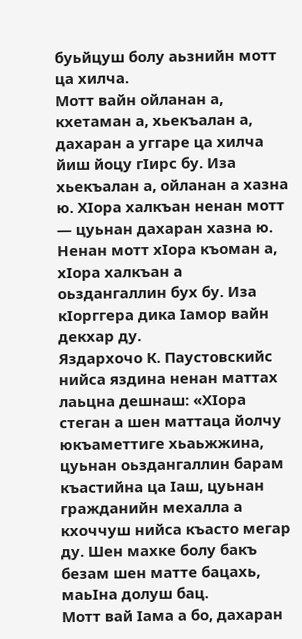буьйцуш болу аьзнийн мотт ца хилча.
Мотт вайн ойланан а, кхетаман а, хьекъалан а, дахаран а уггаре ца хилча йиш йоцу гIирс бу. Иза хьекъалан а, ойланан а хазна ю. ХIора халкъан ненан мотт — цуьнан дахаран хазна ю. Ненан мотт хIора къоман а, хIора халкъан а оьздангаллин бух бу. Иза кIорггера дика Iамор вайн декхар ду.
Яздархочо К. Паустовскийс нийса яздина ненан маттах лаьцна дешнаш: «ХIора стеган а шен маттаца йолчу юкъаметтиге хьаьжжина, цуьнан оьздангаллин барам къастийна ца Iаш, цуьнан гражданийн мехалла а кхоччуш нийса къасто мегар ду. Шен махке болу бакъ безам шен матте бацахь, маьIна долуш бац.
Мотт вай Iама а бо, дахаран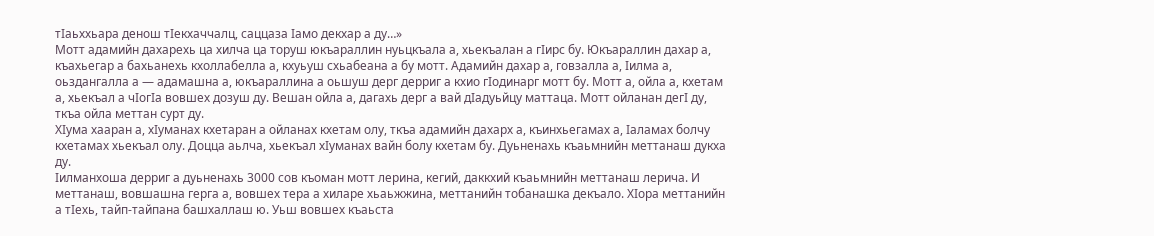тIаьххьара денош тIекхаччалц, саццаза Iамо декхар а ду…»
Мотт адамийн дахарехь ца хилча ца торуш юкъараллин нуьцкъала а, хьекъалан а гIирс бу. Юкъараллин дахар а, къахьегар а бахьанехь кхоллабелла а, кхуьуш схьабеана а бу мотт. Адамийн дахар а, говзалла а, Iилма а, оьздангалла а — адамашна а, юкъараллина а оьшуш дерг дерриг а кхио гIодинарг мотт бу. Мотт а, ойла а, кхетам а, хьекъал а чIогIа вовшех дозуш ду. Вешан ойла а, дагахь дерг а вай дIадуьйцу маттаца. Мотт ойланан дегI ду, ткъа ойла меттан сурт ду.
ХIума хааран а, хIуманах кхетаран а ойланах кхетам олу, ткъа адамийн дахарх а, къинхьегамах а, Iаламах болчу кхетамах хьекъал олу. Доцца аьлча, хьекъал хIуманах вайн болу кхетам бу. Дуьненахь къаьмнийн меттанаш дукха ду.
Iилманхоша дерриг а дуьненахь 3000 сов къоман мотт лерина, кегий, даккхий къаьмнийн меттанаш лерича. И меттанаш, вовшашна герга а, вовшех тера а хиларе хьаьжжина, меттанийн тобанашка декъало. ХIора меттанийн а тIехь, тайп-тайпана башхаллаш ю. Уьш вовшех къаьста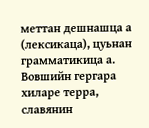меттан дешнашца а (лексикаца), цуьнан грамматикица а. Вовшийн гергара хиларе терра, славянин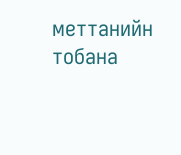меттанийн тобана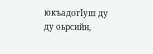юкъадогIуш ду ду оьрсийн,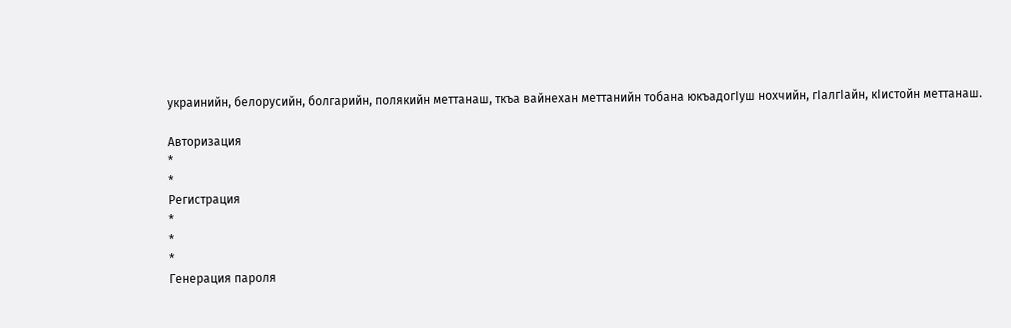украинийн, белорусийн, болгарийн, полякийн меттанаш, ткъа вайнехан меттанийн тобана юкъадогIуш нохчийн, гIалгIайн, кIистойн меттанаш.

Авторизация
*
*
Регистрация
*
*
*
Генерация пароля